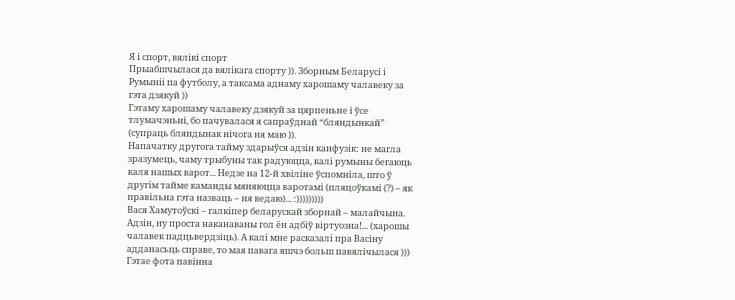Я і спорт, вялікі спорт
Прыабшчылася да вялікага спорту )). Зборным Беларусі і Румыніі па футболу, а таксама аднаму харошаму чалавеку за гэта дзякуй ))
Гэтаму харошаму чалавеку дзякуй за цярпеньне і ўсе тлумачэньні, бо пачувалася я сапраўднай “бляндынкай” (супраць бляндынак нічога ня маю )).
Напачатку другога тайму здарыўся адзін канфузік: не магла зразумець, чаму трыбуны так радуюцца, калі румыны бегаюць каля нашых варот... Недзе на 12-й хвіліне ўспомніла, што ў другім тайме каманды мяняюцца варотамі (пляцоўкамі (?) – як правільна гэта назваць – ня ведаю)... :)))))))))
Вася Хамутоўскі – галкіпер беларускай зборнай – малайчына. Адзін, ну проста наканаваны гол ён адбіў віртуозна!... (харошы чалавек падцьвердзіць). А калі мне расказалі пра Васіну адданасьць справе, то мая павага яшчэ больш павялічылася )))
Гэтае фота павінна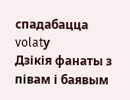спадабацца
volatу
Дзікія фанаты з півам і баявым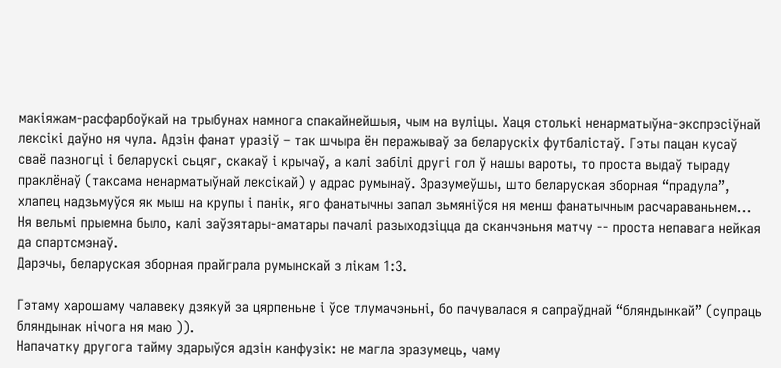макіяжам-расфарбоўкай на трыбунах намнога спакайнейшыя, чым на вуліцы. Хаця столькі ненарматыўна-экспрэсіўнай лексікі даўно ня чула. Адзін фанат уразіў – так шчыра ён перажываў за беларускіх футбалістаў. Гэты пацан кусаў сваё пазногці і беларускі сьцяг, скакаў і крычаў, а калі забілі другі гол ў нашы вароты, то проста выдаў тыраду праклёнаў (таксама ненарматыўнай лексікай) у адрас румынаў. Зразумеўшы, што беларуская зборная “прадула”, хлапец надзьмуўся як мыш на крупы і панік, яго фанатычны запал зьмяніўся ня менш фанатычным расчараваньнем...
Ня вельмі прыемна было, калі заўзятары-аматары пачалі разыходзіцца да сканчэньня матчу -- проста непавага нейкая да спартсмэнаў.
Дарэчы, беларуская зборная прайграла румынскай з лікам 1:3.

Гэтаму харошаму чалавеку дзякуй за цярпеньне і ўсе тлумачэньні, бо пачувалася я сапраўднай “бляндынкай” (супраць бляндынак нічога ня маю )).
Напачатку другога тайму здарыўся адзін канфузік: не магла зразумець, чаму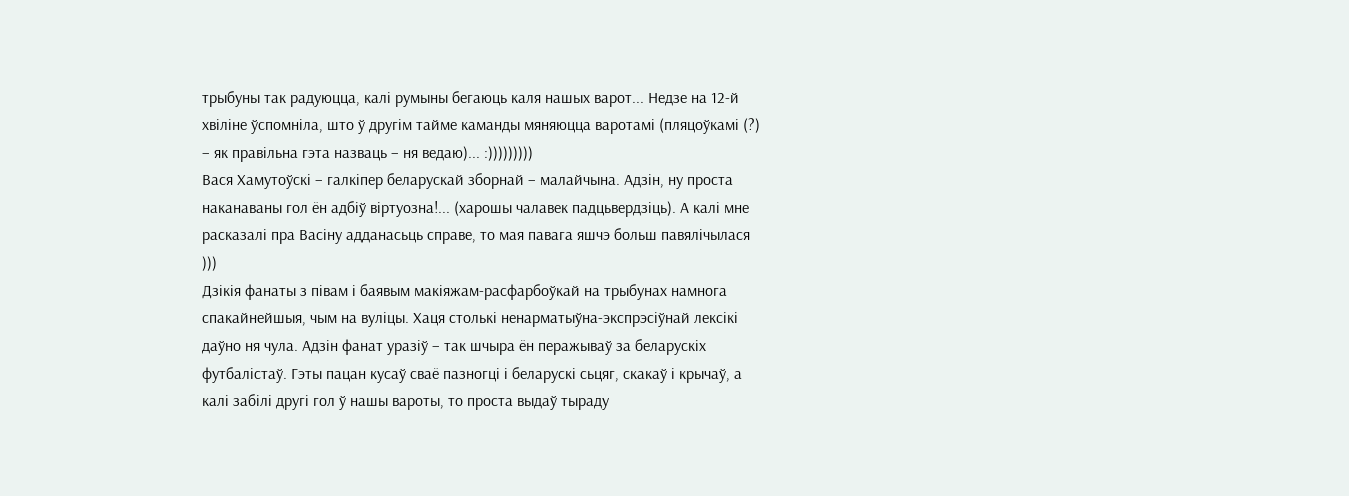трыбуны так радуюцца, калі румыны бегаюць каля нашых варот... Недзе на 12-й хвіліне ўспомніла, што ў другім тайме каманды мяняюцца варотамі (пляцоўкамі (?) – як правільна гэта назваць – ня ведаю)... :)))))))))
Вася Хамутоўскі – галкіпер беларускай зборнай – малайчына. Адзін, ну проста наканаваны гол ён адбіў віртуозна!... (харошы чалавек падцьвердзіць). А калі мне расказалі пра Васіну адданасьць справе, то мая павага яшчэ больш павялічылася )))
Дзікія фанаты з півам і баявым макіяжам-расфарбоўкай на трыбунах намнога спакайнейшыя, чым на вуліцы. Хаця столькі ненарматыўна-экспрэсіўнай лексікі даўно ня чула. Адзін фанат уразіў – так шчыра ён перажываў за беларускіх футбалістаў. Гэты пацан кусаў сваё пазногці і беларускі сьцяг, скакаў і крычаў, а калі забілі другі гол ў нашы вароты, то проста выдаў тыраду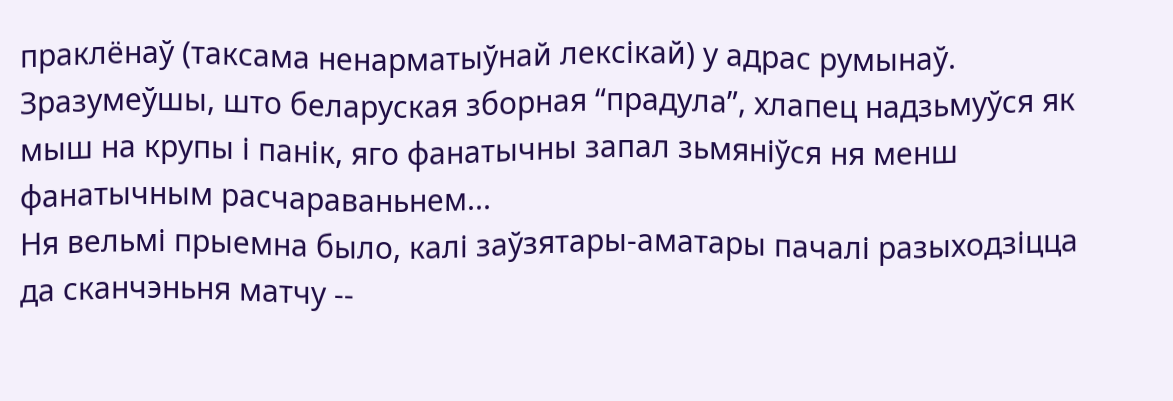праклёнаў (таксама ненарматыўнай лексікай) у адрас румынаў. Зразумеўшы, што беларуская зборная “прадула”, хлапец надзьмуўся як мыш на крупы і панік, яго фанатычны запал зьмяніўся ня менш фанатычным расчараваньнем...
Ня вельмі прыемна было, калі заўзятары-аматары пачалі разыходзіцца да сканчэньня матчу --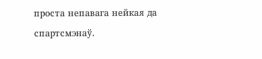проста непавага нейкая да спартсмэнаў.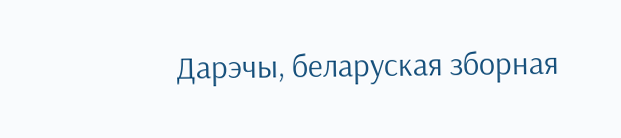Дарэчы, беларуская зборная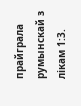прайграла румынскай з лікам 1:3.